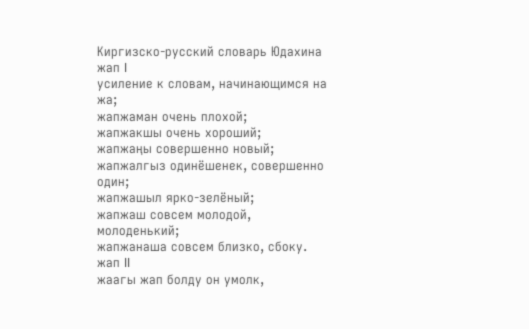Киргизско-русский словарь Юдахина
жап I
усиление к словам, начинающимся на жа;
жапжаман очень плохой;
жапжакшы очень хороший;
жапжаңы совершенно новый;
жапжалгыз одинёшенек, совершенно один;
жапжашыл ярко-зелёный;
жапжаш совсем молодой, молоденький;
жапжанаша совсем близко, сбоку.
жап II
жаагы жап болду он умолк,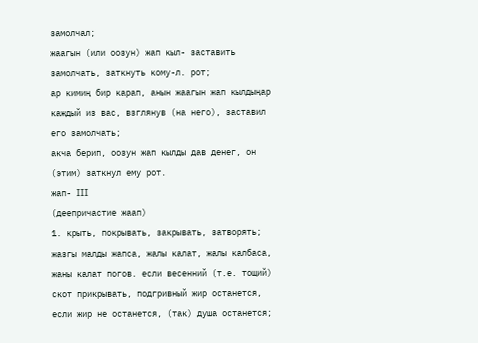замолчал;
жаагын (или оозун) жап кыл- заставить замолчать, заткнуть кому-л. рот;
ар кимиң бир карап, анын жаагын жап кылдыңар каждый из вас, взглянув (на него), заставил его замолчать;
акча берип, оозун жап кылды дав денег, он (этим) заткнул ему рот.
жап- III
(деепричастие жаап)
1. крыть, покрывать, закрывать, затворять;
жазгы малды жапса, жалы калат, жалы калбаса, жаны калат погов. если весенний (т.е. тощий) скот прикрывать, подгривный жир останется, если жир не останется, (так) душа останется;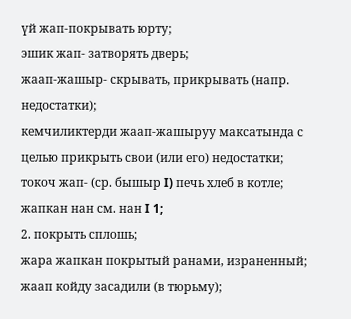үй жап-покрывать юрту;
эшик жап- затворять дверь;
жаап-жашыр- скрывать, прикрывать (напр. недостатки);
кемчиликтерди жаап-жашыруу максатында с целью прикрыть свои (или его) недостатки;
токоч жап- (ср. бышыр I) печь хлеб в котле;
жапкан нан см. нан I 1;
2. покрыть сплошь;
жара жапкан покрытый ранами, израненный;
жаап койду засадили (в тюрьму);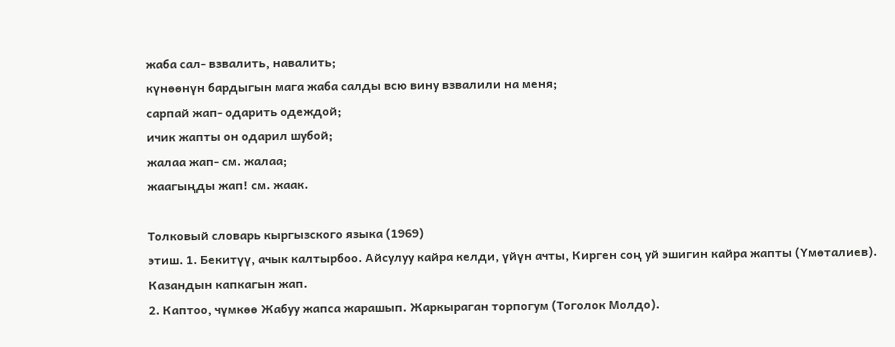жаба сал- взвалить, навалить;
күнөөнүн бардыгын мага жаба салды всю вину взвалили на меня;
сарпай жап- одарить одеждой;
ичик жапты он одарил шубой;
жалаа жап- см. жалаа;
жаагыңды жап! см. жаак.

Толковый словарь кыргызского языка (1969)
этиш. 1. Бекитүү, ачык калтырбоо. Айсулуу кайра келди, үйүн ачты, Кирген соң уй эшигин кайра жапты (Үмөталиев). Казандын капкагын жап.
2. Каптоо, чүмкөө Жабуу жапса жарашып. Жаркыраган торпогум (Тоголок Молдо).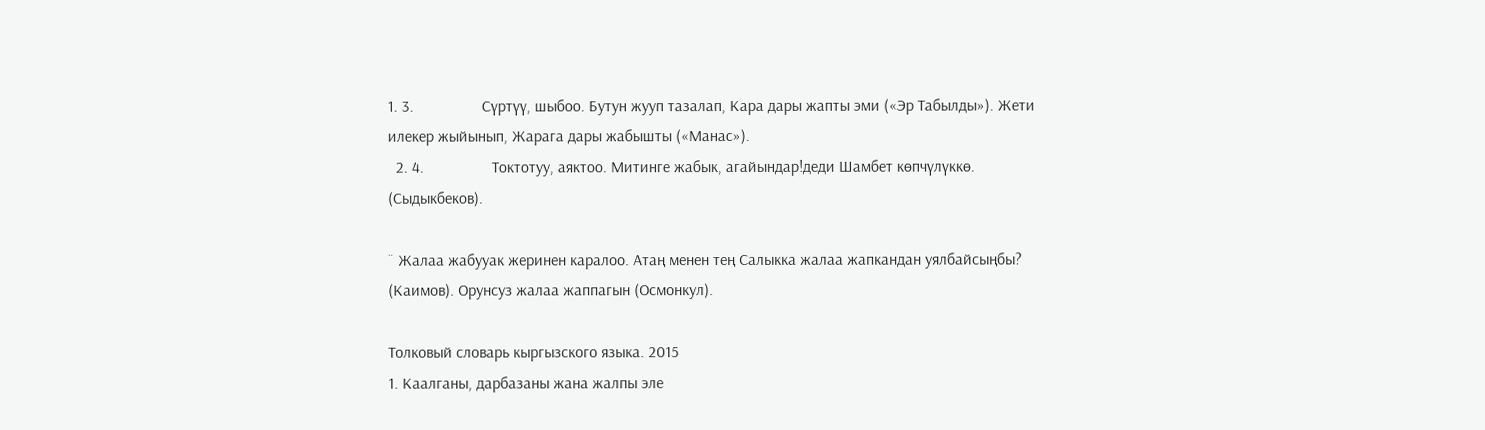1. 3.                 Сүртүү, шыбоо. Бутун жууп тазалап, Кара дары жапты эми («Эр Табылды»). Жети илекер жыйынып, Жарага дары жабышты («Манас»).
  2. 4.                 Токтотуу, аяктоо. Митинге жабык, агайындар!деди Шамбет көпчүлүккө. (Сыдыкбеков).

¨ Жалаа жабууак жеринен каралоо. Атаң менен тең Салыкка жалаа жапкандан уялбайсыңбы? (Каимов). Орунсуз жалаа жаппагын (Осмонкул).

Толковый словарь кыргызского языка. 2015
1. Каалганы, дарбазаны жана жалпы эле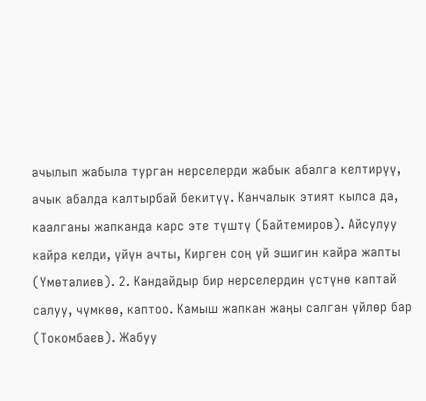ачылып жабыла турган нерселерди жабык абалга келтирүү, ачык абалда калтырбай бекитүү. Канчалык этият кылса да, каалганы жапканда карс эте түштү (Байтемиров). Айсулуу кайра келди, үйүн ачты, Кирген соң үй эшигин кайра жапты (Үмөталиев). 2. Кандайдыр бир нерселердин үстүнө каптай салуу, чүмкөө, каптоо. Камыш жапкан жаңы салган үйлөр бар (Токомбаев). Жабуу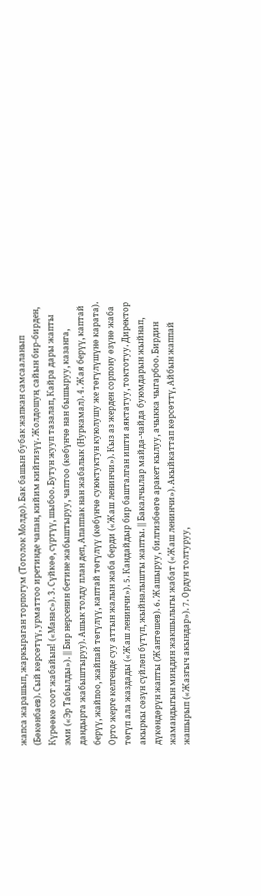жапса жарашып, жаркыраган торпогум (Тоголок Молдо). Бак башын бубак жапкан самсааланып (Бөкөнбаев). Сый көрсөтүү, урматтоо иретинде чапан, кийим кийгизүү. Жолдошуң сайын бир-бирден, Күрөөкө соот жабайын! («Манас»). 3. Сүйкөө, сүртүү, шыбоо. Бутун жууп тазалап, Кайра дары жапты эми («Эр Табылды»). || Бир нерсенин бетине жабыштыруу, чаптоо (көбүнчө нан бышыруу, казанга, дандырга жабыштыруу). Ашык толду план деп, Апаппак нан жабалык (Нуркамал). 4. Жая берүү, каптай берүү, жайпоо, жайпай төгүлүү, каптай төгүлүү (көбүнчө суюктуктун куюлушу же төгүлүшүнө карата). Орто жерге келгенде суу аттын жалын жаба берди («Жаш ленинчи»). Кыз аз жерден сорпону өзүнө жаба төгүп ала жаздады («Жаш ленинчи»). 5. Кандайдыр бир башталган ишти аяктатуу, токтотуу. Директор акыркы сөзүн сүйлөп бүтүп, жыйналышты жапты. || Бакалчылар майда-чайда буюмдарын жыйнап, дүкөндөрүн жапты (Жантөшев). 6. Жашыруу, билгизбөөгө аракет кылуу, ачыкка чыгарбоо. Бирдин жамандыгын миңдин жакшылыгы жабат («Жаш ленинчи»). Акыйкаттап көрсөттү, Айбын жаппай жашырып («Жазгыч акындар»). 7. Ордун толтуруу,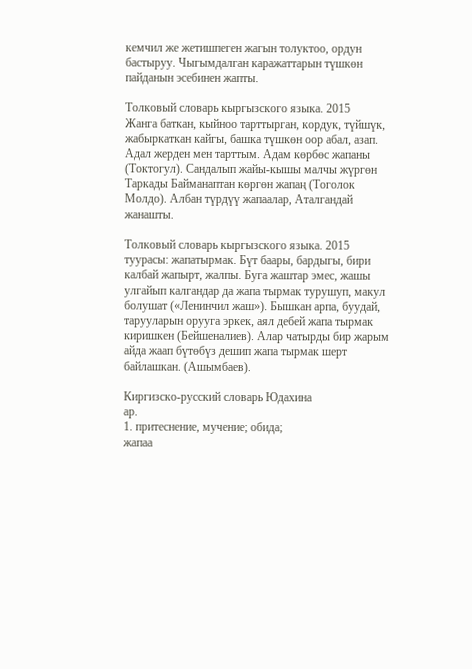кемчил же жетишпеген жагын толуктоо, ордун бастыруу. Чыгымдалган каражаттарын түшкөн пайданын эсебинен жапты.

Толковый словарь кыргызского языка. 2015
Жанга баткан, кыйноо тарттырган, кордук, түйшүк, жабыркаткан кайгы, башка түшкөн оор абал, азап. Адал жерден мен тарттым. Адам көрбөс жапаны (Токтогул). Сандалып жайы-кышы малчы жүргөн Таркады Байманаптан көргөн жапаң (Тоголок Молдо). Албан түрдүү жапаалар, Аталгандай жанашты.

Толковый словарь кыргызского языка. 2015
туурасы: жапатырмак. Бүт баары, бардыгы, бири калбай жапырт, жалпы. Буга жаштар эмес, жашы улгайып калгандар да жапа тырмак турушуп, макул болушат («Ленинчил жаш»). Бышкан арпа, буудай, тарууларын орууга эркек, аял дебей жапа тырмак киришкен (Бейшеналиев). Алар чатырды бир жарым айда жаап бүтөбүз дешип жапа тырмак шерт байлашкан. (Ашымбаев).

Киргизско-русский словарь Юдахина
ар.
1. притеснение, мучение; обида;
жапаа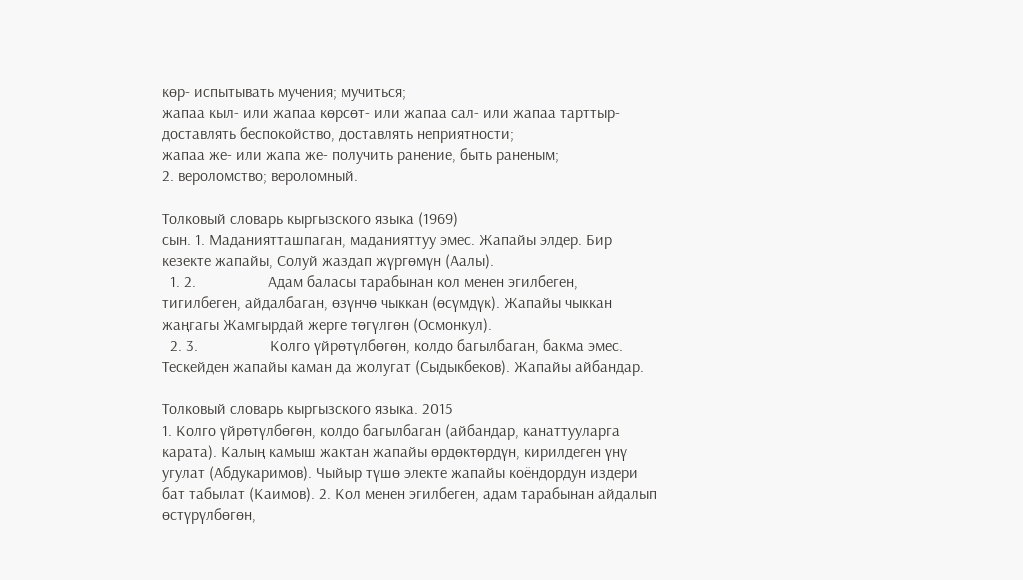көр- испытывать мучения; мучиться;
жапаа кыл- или жапаа көрсөт- или жапаа сал- или жапаа тарттыр- доставлять беспокойство, доставлять неприятности;
жапаа же- или жапа же- получить ранение, быть раненым;
2. вероломство; вероломный.

Толковый словарь кыргызского языка (1969)
сын. 1. Маданиятташпаган, маданияттуу эмес. Жапайы элдер. Бир кезекте жапайы, Солуй жаздап жүргөмүн (Аалы).
  1. 2.                  Адам баласы тарабынан кол менен эгилбеген, тигилбеген, айдалбаган, өзүнчө чыккан (өсүмдүк). Жапайы чыккан жаңгагы Жамгырдай жерге төгүлгөн (Осмонкул).
  2. 3.                  Колго үйрөтүлбөгөн, колдо багылбаган, бакма эмес. Тескейден жапайы каман да жолугат (Сыдыкбеков). Жапайы айбандар.

Толковый словарь кыргызского языка. 2015
1. Колго үйрөтүлбөгөн, колдо багылбаган (айбандар, канаттууларга карата). Калың камыш жактан жапайы өрдөктөрдүн, кирилдеген үнү угулат (Абдукаримов). Чыйыр түшө электе жапайы коёндордун издери бат табылат (Каимов). 2. Кол менен эгилбеген, адам тарабынан айдалып өстүрүлбөгөн,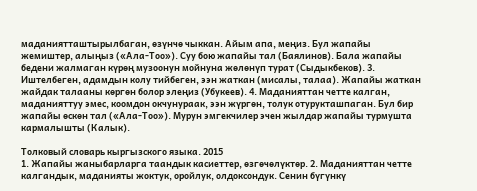маданиятташтырылбаган, өзүнчө чыккан. Айым апа, меңиз. Бул жапайы жемиштер, алыңыз («Ала-Тоо»). Суу бою жапайы тал (Баялинов). Бала жапайы бедени жалмаган күрөң музоонун мойнуна жөлөнүп турат (Сыдыкбеков). 3. Иштелбеген, адамдын колу тийбеген, ээн жаткан (мисалы, талаа). Жапайы жаткан жайдак талааны көргөн болор элеңиз (Убукеев). 4. Маданияттан четте калган, маданияттуу эмес, коомдон окчунураак, ээн жүргөн, толук отурукташпаган. Бул бир жапайы өскөн тал («Ала-Тоо»). Мурун эмгекчилер эчен жылдар жапайы турмушта кармалышты (Калык).

Толковый словарь кыргызского языка. 2015
1. Жапайы жаныбарларга таандык касиеттер, өзгөчөлүктөр. 2. Маданияттан четте калгандык, маданияты жоктук, оройлук, олдоксондук. Сенин бүгүнкү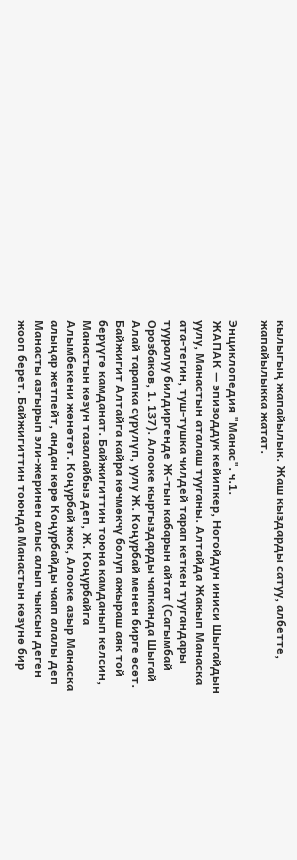кылыгың жапайылык. Жаш кыздарды сатуу, албетте, жапайылыкка жатат.

Энциклопедия "Манас". ч.1.
ЖАПАК — эпизоддук кейипкер, Ногойдун иниси Шыгайдын уулу, Манастын аталаш тууганы. Алтайда Жакып Манаска ата-тегин, туш-тушка чилдей тарап кеткен туугандары тууралуу билдиргенде Ж-тын кабарын айтат (Сагымбай Орозбаков, 1. 137). Алооке кыргыздарды чапканда Шыгай Алай тарапка сүрүлүп, уулу Ж. Коңурбай менен бирге өсөт. Байжигит Алтайга кайра көчмөкчү болуп ажыраш аяк той берүүгө камданат. Байжигиттин тоюна камданып келсин, Манастын көзүн тазалайбыз деп, Ж. Коңурбайга Алымбекени жөнөтөт. Коңурбай жок, Алооке азыр Манаска алыңар жетпейт, андан көрө Коңурбайды чаап алалы деп Манасты азгырып эли-жеринен алыс алып чыксын деген жооп берет. Байжигиттин тоюнда Манастын көзүнө бир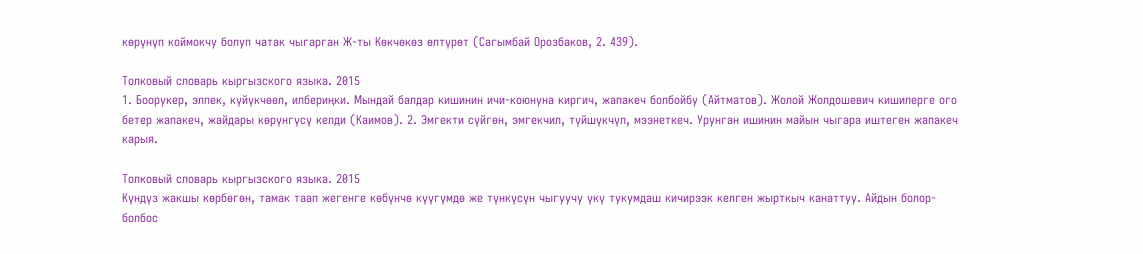көрүнүп коймокчу болуп чатак чыгарган Ж-ты Көкчөкөз өлтүрөт (Сагымбай Орозбаков, 2. 439).

Толковый словарь кыргызского языка. 2015
1. Боорукер, элпек, күйүкчөөл, илбериңки. Мындай балдар кишинин ичи-коюнуна киргич, жапакеч болбойбу (Айтматов). Жолой Жолдошевич кишилерге ого бетер жапакеч, жайдары көрүнгүсү келди (Каимов). 2. Эмгекти сүйгөн, эмгекчил, түйшүкчүл, мээнеткеч. Урунган ишинин майын чыгара иштеген жапакеч карыя.

Толковый словарь кыргызского языка. 2015
Күндүз жакшы көрбөгөн, тамак таап жегенге көбүнчө күүгүмдө же түнкүсүн чыгуучу үкү тукумдаш кичирээк келген жырткыч канаттуу. Айдын болор-болбос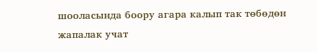шооласында боору агара калып так төбөдөн жапалак учат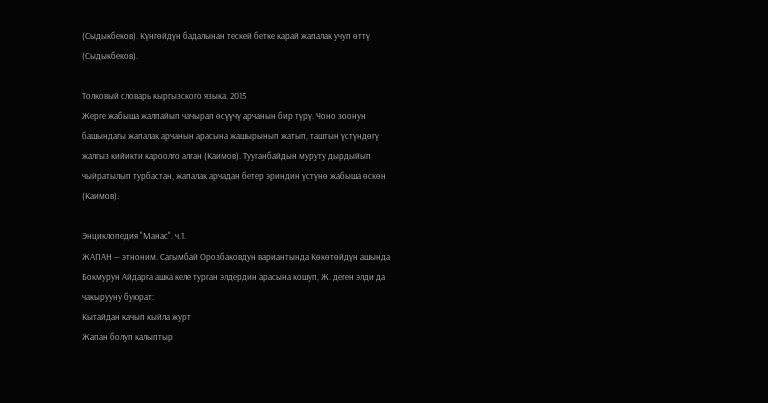(Сыдыкбеков). Күнгөйдүн бадалынан тескей бетке карай жапалак учуп өттү (Сыдыкбеков).

Толковый словарь кыргызского языка. 2015
Жерге жабыша жалпайып чачырап өсүүчү арчанын бир түрү. Чоно зоонун башындагы жапалак арчанын арасына жашырынып жатып, таштын үстүндөгү жалгыз кийикти кароолго алган (Каимов). Тууганбайдын муруту дырдыйып чыйратылып турбастан, жапалак арчадан бетер эриндин үстүнө жабыша өскөн (Каимов).

Энциклопедия "Манас". ч.1.
ЖАПАН — этноним. Сагымбай Орозбаковдун вариантында Көкөтөйдүн ашында Бокмурун Айдарга ашка келе турган элдердин арасына кошуп, Ж. деген элди да чакырууну буюрат:
Кытайдан качып кыйла журт
Жапан болуп калыптыр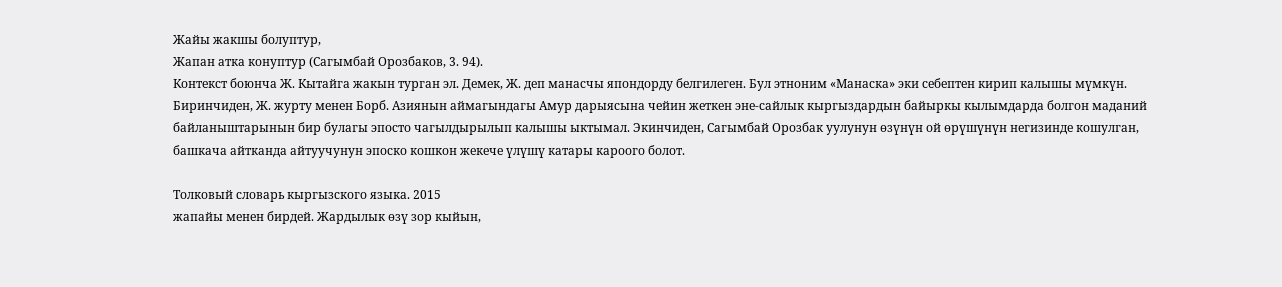Жайы жакшы болуптур,
Жапан атка конуптур (Сагымбай Орозбаков, 3. 94).
Контекст боюнча Ж. Кытайга жакын турган эл. Демек, Ж. деп манасчы япондорду белгилеген. Бул этноним «Манаска» эки себептен кирип калышы мүмкүн. Биринчиден, Ж. журту менен Борб. Азиянын аймагындагы Амур дарыясына чейин жеткен эне-сайлык кыргыздардын байыркы кылымдарда болгон маданий байланыштарынын бир булагы эпосто чагылдырылып калышы ыктымал. Экинчиден, Сагымбай Орозбак уулунун өзүнүн ой өрүшүнүн негизинде кошулган, башкача айтканда айтуучунун эпоско кошкон жекече үлүшү катары кароого болот.

Толковый словарь кыргызского языка. 2015
жапайы менен бирдей. Жардылык өзү зор кыйын,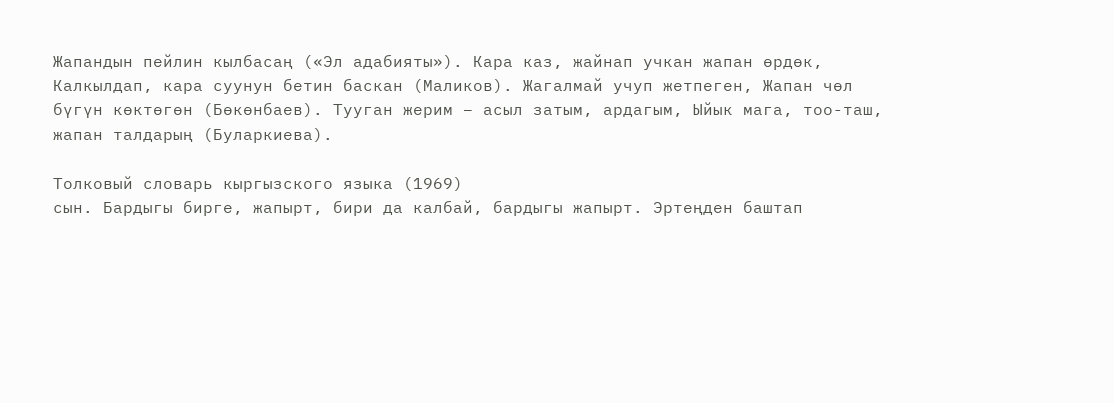Жапандын пейлин кылбасаң («Эл адабияты»). Кара каз, жайнап учкан жапан өрдөк, Калкылдап, кара суунун бетин баскан (Маликов). Жагалмай учуп жетпеген, Жапан чөл бүгүн көктөгөн (Бөкөнбаев). Тууган жерим – асыл затым, ардагым, Ыйык мага, тоо-таш, жапан талдарың (Буларкиева).

Толковый словарь кыргызского языка (1969)
сын. Бардыгы бирге, жапырт, бири да калбай, бардыгы жапырт. Эртеңден баштап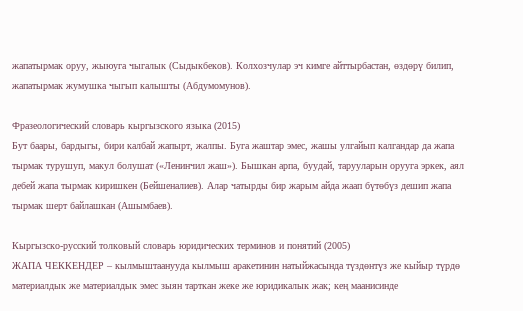жапатырмак оруу, жыюуга чыгалык (Сыдыкбеков). Колхозчулар эч кимге айттырбастан, өздөрү билип, жапатырмак жумушка чыгып калышты (Абдумомунов).

Фразеологический словарь кыргызского языка (2015)
Бут баары, бардыгы, бири калбай жапырт, жалпы. Буга жаштар эмес, жашы улгайып калгандар да жапа тырмак турушуп, макул болушат («Ленинчил жаш»). Бышкан арпа, буудай, тарууларын орууга эркек, аял дебей жапа тырмак киришкен (Бейшеналиев). Алар чатырды бир жарым айда жаап бүтөбүз дешип жапа тырмак шерт байлашкан (Ашымбаев).

Кыргызско-русский толковый словарь юридических терминов и понятий (2005)
ЖАПА ЧЕККЕНДЕР – кылмыштаанууда кылмыш аракетинин натыйжасында түздөнтүз же кыйыр түрдө материалдык же материалдык эмес зыян тарткан жеке же юридикалык жак; кең маанисинде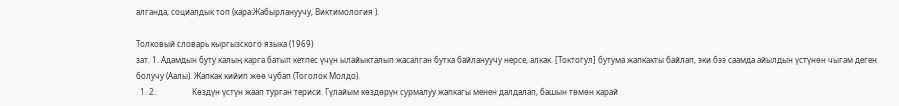алганда, социалдык топ (кара:Жабырлануучу, Виктимология ).

Толковый словарь кыргызского языка (1969)
зат. 1. Адамдын буту калың карга батып кетпес үчүн ылайыкталып жасалган бутка байлануучу нерсе, алкак. [Токтогул] бутума жапкакты байлап, эки бээ саамда айылдын үстүнөн чыгам деген болучу (Аалы). Жапкак кийип жөө чубап (Тоголок Молдо).
  1. 2.                  Көздүн үстүн жаап турган териси. Гүлайым көздөрүн сурмалуу жапкагы менен далдалап, башын төмөн карай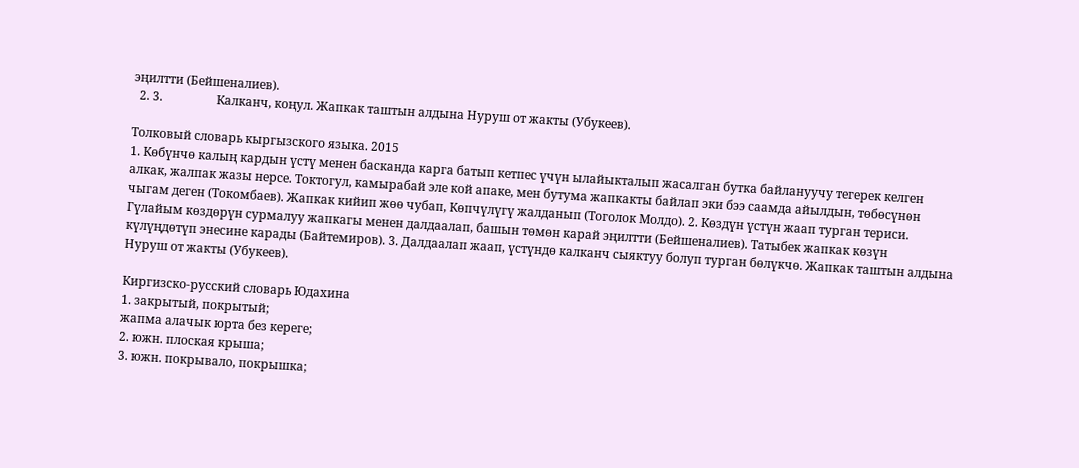эңилтти (Бейшеналиев).
  2. 3.                  Калканч, коңул. Жапкак таштын алдына Нуруш от жакты (Убукеев).

Толковый словарь кыргызского языка. 2015
1. Көбүнчө калың кардын үстү менен басканда карга батып кетпес үчүн ылайыкталып жасалган бутка байлануучу тегерек келген алкак, жалпак жазы нерсе. Токтогул, камырабай эле кой апаке, мен бутума жапкакты байлап эки бээ саамда айылдын, төбөсүнөн чыгам деген (Токомбаев). Жапкак кийип жөө чубап, Көпчүлүгү жалданып (Тоголок Молдо). 2. Көздүн үстүн жаап турган териси. Гүлайым көздөрүн сурмалуу жапкагы менен далдаалап, башын төмөн карай эңилтти (Бейшеналиев). Татыбек жапкак көзүн күлүңдөтүп энесине карады (Байтемиров). 3. Далдаалап жаап, үстүндө калканч сыяктуу болуп турган бөлүкчө. Жапкак таштын алдына Нуруш от жакты (Убукеев).

Киргизско-русский словарь Юдахина
1. закрытый, покрытый;
жапма алачык юрта без кереге;
2. южн. плоская крыша;
3. южн. покрывало, покрышка;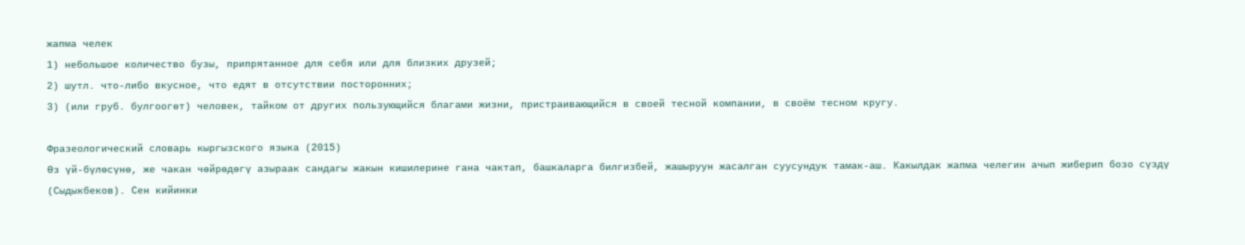жапма челек
1) небольшое количество бузы, припрятанное для себя или для близких друзей;
2) шутл. что-либо вкусное, что едят в отсутствии посторонних;
3) (или груб. булгоогөт) человек, тайком от других пользующийся благами жизни, пристраивающийся в своей тесной компании, в своём тесном кругу.

Фразеологический словарь кыргызского языка (2015)
Өз үй-бүлөсүнө, же чакан чөйрөдөгү азыраак сандагы жакын кишилерине гана чактап, башкаларга билгизбей, жашыруун жасалган суусундук тамак-аш. Какылдак жапма челегин ачып жиберип бозо сүздү (Сыдыкбеков). Сен кийинки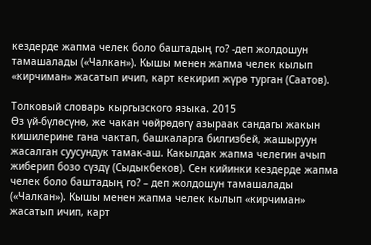кездерде жапма челек боло баштадың го? -деп жолдошун тамашалады («Чалкан»). Кышы менен жапма челек кылып «кирчиман» жасатып ичип, карт кекирип жүрө турган (Саатов).

Толковый словарь кыргызского языка. 2015
Өз үй-бүлөсүнө, же чакан чөйрөдөгү азыраак сандагы жакын кишилерине гана чактап, башкаларга билгизбей, жашыруун жасалган суусундук тамак-аш. Какылдак жапма челегин ачып жиберип бозо сүздү (Сыдыкбеков). Сен кийинки кездерде жапма челек боло баштадың го? – деп жолдошун тамашалады («Чалкан»). Кышы менен жапма челек кылып «кирчиман» жасатып ичип, карт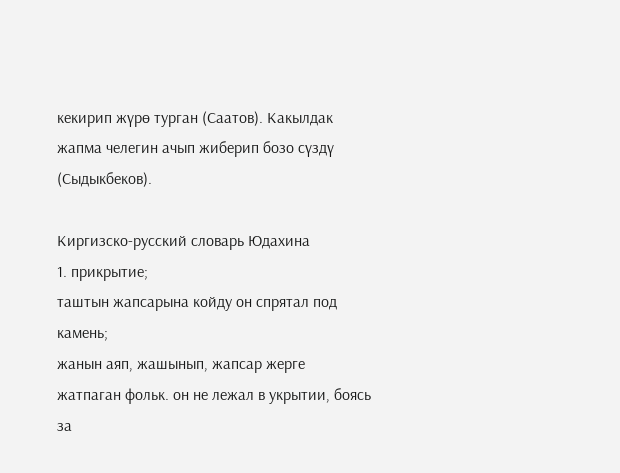кекирип жүрө турган (Саатов). Какылдак жапма челегин ачып жиберип бозо сүздү (Сыдыкбеков).

Киргизско-русский словарь Юдахина
1. прикрытие;
таштын жапсарына койду он спрятал под камень;
жанын аяп, жашынып, жапсар жерге жатпаган фольк. он не лежал в укрытии, боясь за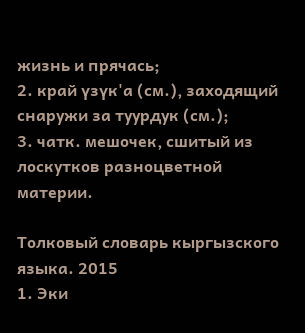жизнь и прячась;
2. край үзүк'а (см.), заходящий снаружи за туурдук (см.);
3. чатк. мешочек, сшитый из лоскутков разноцветной материи.

Толковый словарь кыргызского языка. 2015
1. Эки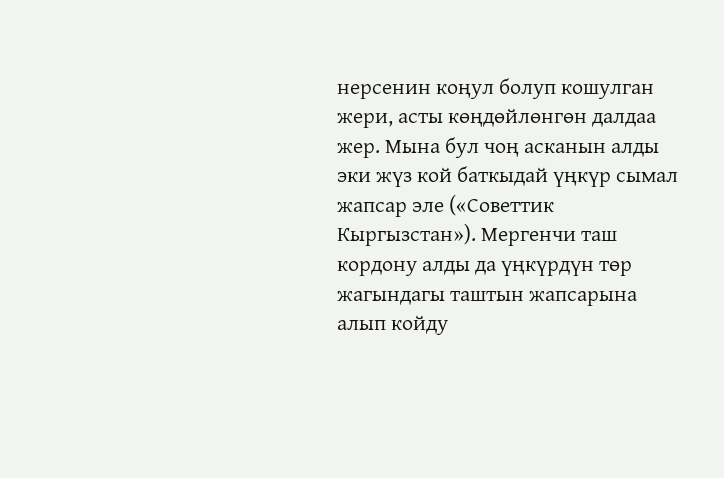нерсенин коңул болуп кошулган жери, асты көңдөйлөнгөн далдаа жер. Мына бул чоң асканын алды эки жүз кой баткыдай үңкүр сымал жапсар эле («Советтик Кыргызстан»). Мергенчи таш кордону алды да үңкүрдүн төр жагындагы таштын жапсарына алып койду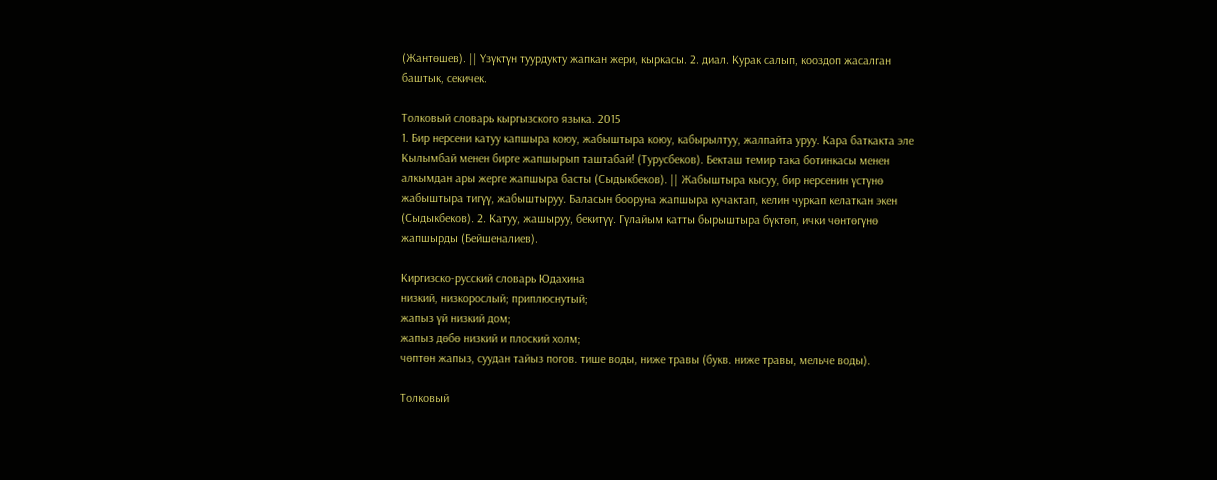(Жантөшев). || Үзүктүн туурдукту жапкан жери, кыркасы. 2. диал. Курак салып, кооздоп жасалган баштык, секичек.

Толковый словарь кыргызского языка. 2015
1. Бир нерсени катуу капшыра коюу, жабыштыра коюу, кабырылтуу, жалпайта уруу. Кара баткакта эле Кылымбай менен бирге жапшырып таштабай! (Турусбеков). Бекташ темир така ботинкасы менен алкымдан ары жерге жапшыра басты (Сыдыкбеков). || Жабыштыра кысуу, бир нерсенин үстүнө жабыштыра тигүү, жабыштыруу. Баласын бооруна жапшыра кучактап, келин чуркап келаткан экен (Сыдыкбеков). 2. Катуу, жашыруу, бекитүү. Гүлайым катты бырыштыра бүктөп, ички чөнтөгүнө жапшырды (Бейшеналиев).

Киргизско-русский словарь Юдахина
низкий, низкорослый; приплюснутый;
жапыз үй низкий дом;
жапыз дөбө низкий и плоский холм;
чөптөн жапыз, суудан тайыз погов. тише воды, ниже травы (букв. ниже травы, мельче воды).

Толковый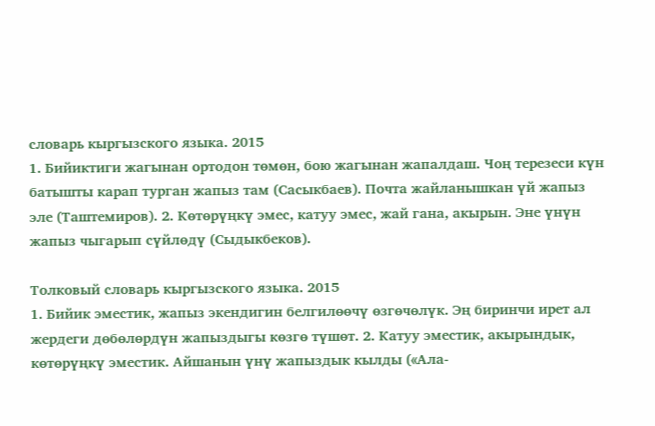словарь кыргызского языка. 2015
1. Бийиктиги жагынан ортодон төмөн, бою жагынан жапалдаш. Чоң терезеси күн батышты карап турган жапыз там (Сасыкбаев). Почта жайланышкан үй жапыз эле (Таштемиров). 2. Көтөрүңкү эмес, катуу эмес, жай гана, акырын. Эне үнүн жапыз чыгарып сүйлөдү (Сыдыкбеков).

Толковый словарь кыргызского языка. 2015
1. Бийик эместик, жапыз экендигин белгилөөчү өзгөчөлүк. Эң биринчи ирет ал жердеги дөбөлөрдүн жапыздыгы көзгө түшөт. 2. Катуу эместик, акырындык, көтөрүңкү эместик. Айшанын үнү жапыздык кылды («Ала-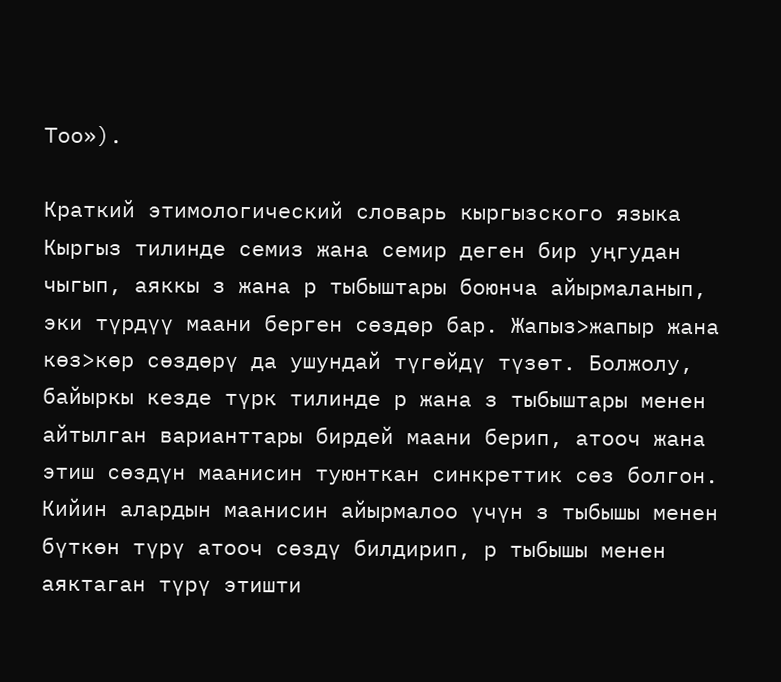Тоо»).

Краткий этимологический словарь кыргызского языка
Кыргыз тилинде семиз жана семир деген бир уңгудан чыгып, аяккы з жана р тыбыштары боюнча айырмаланып, эки түрдүү маани берген сөздөр бар. Жапыз>жапыр жана көз>көр сөздөрү да ушундай түгөйдү түзөт. Болжолу, байыркы кезде түрк тилинде р жана з тыбыштары менен айтылган варианттары бирдей маани берип, атооч жана этиш сөздүн маанисин туюнткан синкреттик сөз болгон. Кийин алардын маанисин айырмалоо үчүн з тыбышы менен бүткөн түрү атооч сөздү билдирип, р тыбышы менен аяктаган түрү этишти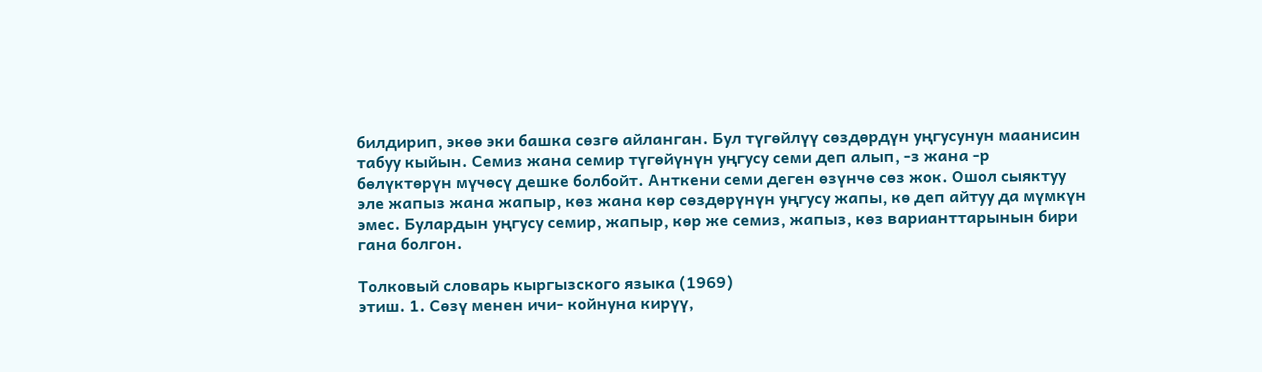билдирип, экөө эки башка сөзгө айланган. Бул түгөйлүү сөздөрдүн уңгусунун маанисин табуу кыйын. Семиз жана семир түгөйүнүн уңгусу семи деп алып, -з жана -р бөлүктөрүн мүчөсү дешке болбойт. Анткени семи деген өзүнчө сөз жок. Ошол сыяктуу эле жапыз жана жапыр, көз жана көр сөздөрүнүн уңгусу жапы, кө деп айтуу да мүмкүн эмес. Булардын уңгусу семир, жапыр, көр же семиз, жапыз, көз варианттарынын бири гана болгон.

Толковый словарь кыргызского языка (1969)
этиш. 1. Сөзү менен ичи- койнуна кирүү,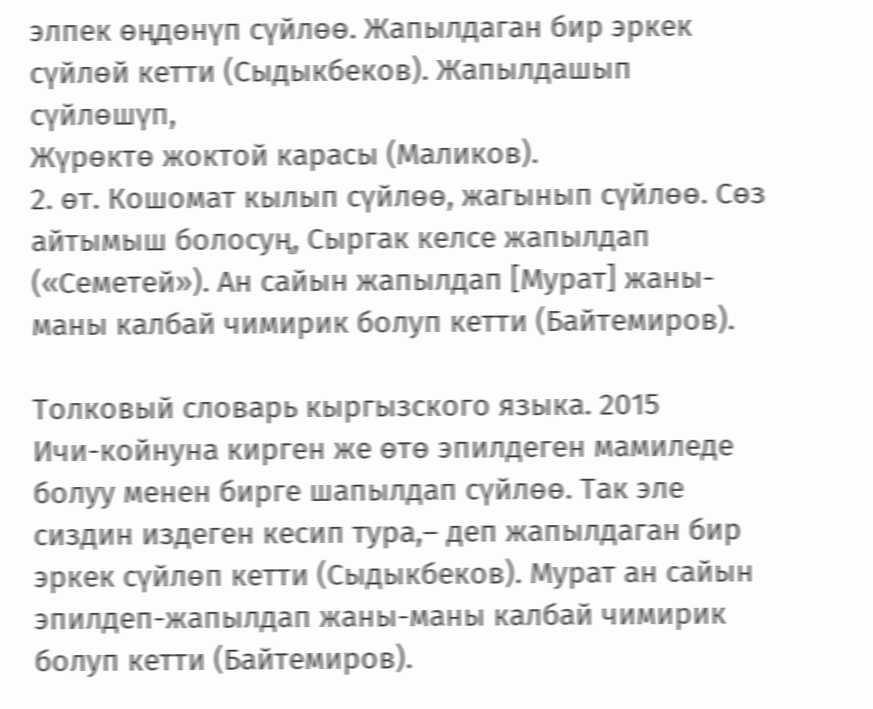элпек өңдөнүп сүйлөө. Жапылдаган бир эркек сүйлөй кетти (Сыдыкбеков). Жапылдашып сүйлөшүп,
Жүрөктө жоктой карасы (Маликов).
2. өт. Кошомат кылып сүйлөө, жагынып сүйлөө. Сөз айтымыш болосуң, Сыргак келсе жапылдап («Семетей»). Ан сайын жапылдап [Мурат] жаны-маны калбай чимирик болуп кетти (Байтемиров).

Толковый словарь кыргызского языка. 2015
Ичи-койнуна кирген же өтө эпилдеген мамиледе болуу менен бирге шапылдап сүйлөө. Так эле сиздин издеген кесип тура,– деп жапылдаган бир эркек сүйлөп кетти (Сыдыкбеков). Мурат ан сайын эпилдеп-жапылдап жаны-маны калбай чимирик болуп кетти (Байтемиров).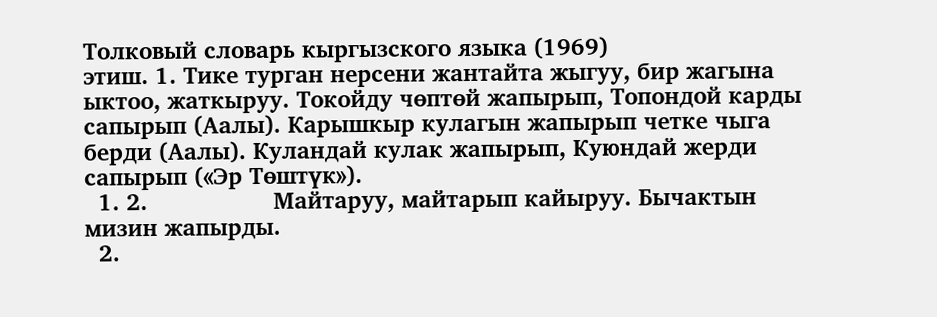Толковый словарь кыргызского языка (1969)
этиш. 1. Тике турган нерсени жантайта жыгуу, бир жагына ыктоо, жаткыруу. Токойду чөптөй жапырып, Топондой карды сапырып (Аалы). Карышкыр кулагын жапырып четке чыга берди (Аалы). Куландай кулак жапырып, Куюндай жерди сапырып («Эр Төштүк»).
  1. 2.                  Майтаруу, майтарып кайыруу. Бычактын мизин жапырды.
  2.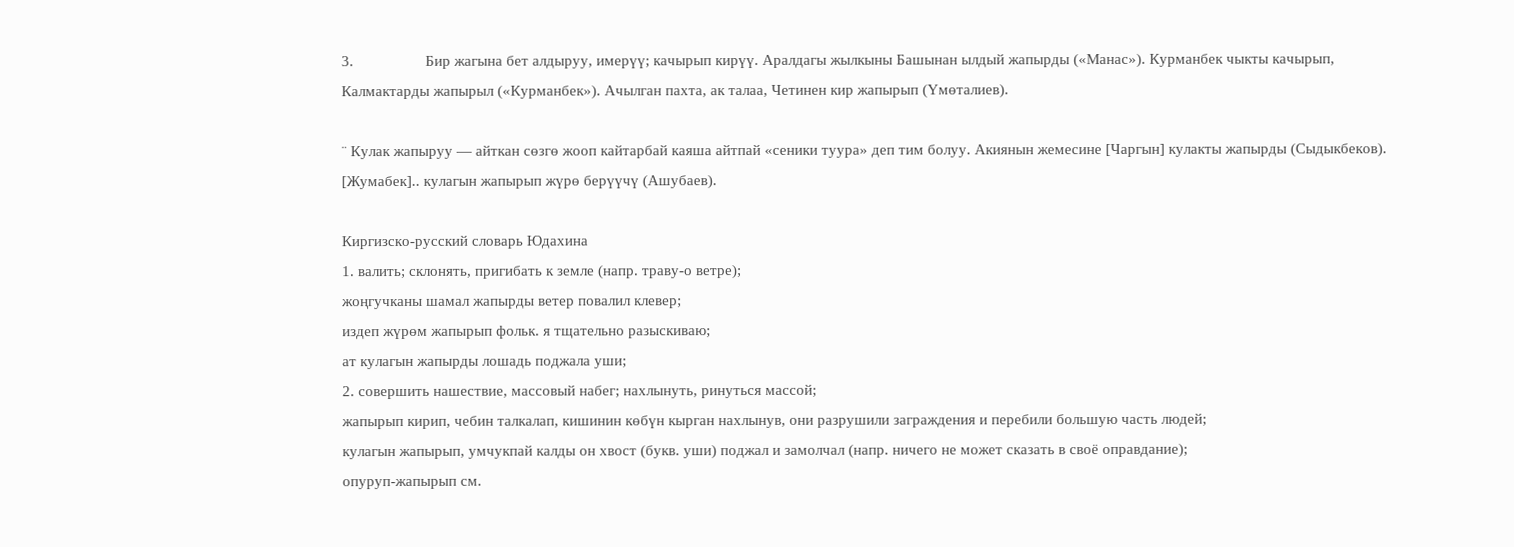3.                  Бир жагына бет алдыруу, имерүү; качырып кирүү. Аралдагы жылкыны Башынан ылдый жапырды («Манас»). Курманбек чыкты качырып, Калмактарды жапырыл («Курманбек»). Ачылган пахта, ак талаа, Четинен кир жапырып (Үмөталиев).

¨ Кулак жапыруу — айткан сөзгө жооп кайтарбай каяша айтпай «сеники туура» деп тим болуу. Акиянын жемесине [Чаргын] кулакты жапырды (Сыдыкбеков). [Жумабек].. кулагын жапырып жүрө берүүчү (Ашубаев).

Киргизско-русский словарь Юдахина
1. валить; склонять, пригибать к земле (напр. траву-о ветре);
жоңгучканы шамал жапырды ветер повалил клевер;
издеп жүрөм жапырып фольк. я тщательно разыскиваю;
ат кулагын жапырды лошадь поджала уши;
2. совершить нашествие, массовый набег; нахлынуть, ринуться массой;
жапырып кирип, чебин талкалап, кишинин көбүн кырган нахлынув, они разрушили заграждения и перебили большую часть людей;
кулагын жапырып, умчукпай калды он хвост (букв. уши) поджал и замолчал (напр. ничего не может сказать в своё оправдание);
опуруп-жапырып см.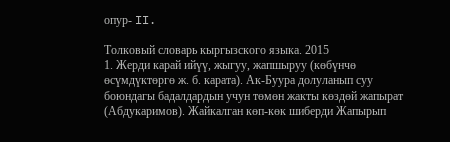опур- II.

Толковый словарь кыргызского языка. 2015
1. Жерди карай ийүү, жыгуу, жапшыруу (көбүнчө өсүмдүктөргө ж. б. карата). Ак-Буура долуланып суу боюндагы бадалдардын учун төмөн жакты көздөй жапырат (Абдукаримов). Жайкалган көп-көк шиберди Жапырып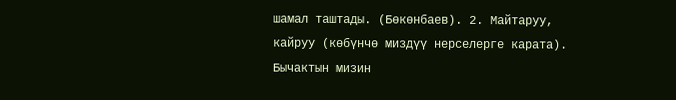шамал таштады. (Бөкөнбаев). 2. Майтаруу, кайруу (көбүнчө миздүү нерселерге карата). Бычактын мизин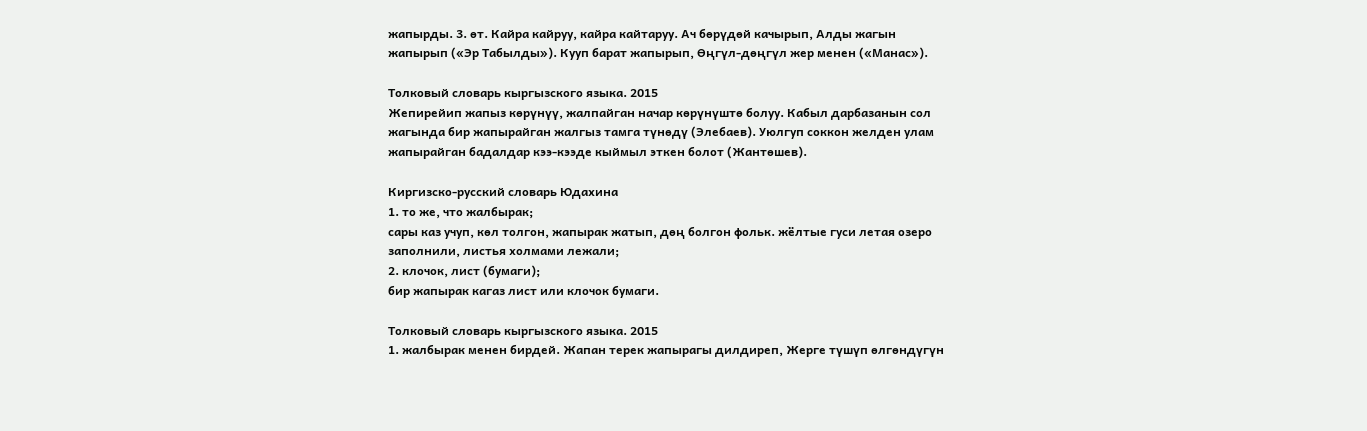жапырды. 3. өт. Кайра кайруу, кайра кайтаруу. Ач бөрүдөй качырып, Алды жагын жапырып («Эр Табылды»). Кууп барат жапырып, Өңгүл-дөңгүл жер менен («Манас»).

Толковый словарь кыргызского языка. 2015
Жепирейип жапыз көрүнүү, жалпайган начар көрүнүштө болуу. Кабыл дарбазанын сол жагында бир жапырайган жалгыз тамга түнөдү (Элебаев). Уюлгуп соккон желден улам жапырайган бадалдар кээ-кээде кыймыл эткен болот (Жантөшев).

Киргизско-русский словарь Юдахина
1. то же, что жалбырак;
сары каз учуп, көл толгон, жапырак жатып, дөң болгон фольк. жёлтые гуси летая озеро заполнили, листья холмами лежали;
2. клочок, лист (бумаги);
бир жапырак кагаз лист или клочок бумаги.

Толковый словарь кыргызского языка. 2015
1. жалбырак менен бирдей. Жапан терек жапырагы дилдиреп, Жерге түшүп өлгөндүгүн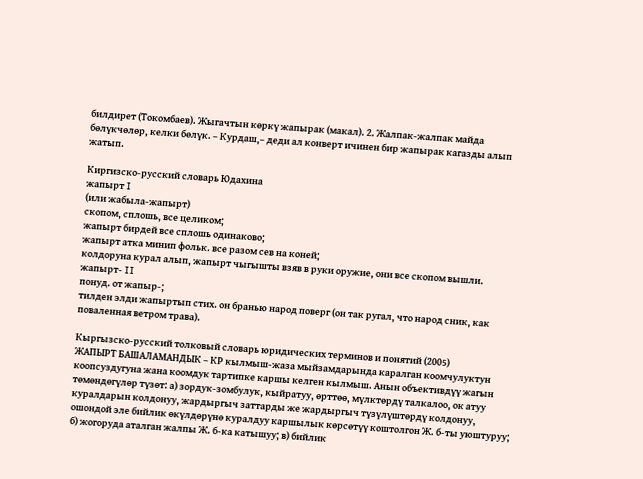билдирет (Токомбаев). Жыгачтын көркү жапырак (макал). 2. Жалпак-жалпак майда бөлүкчөлөр, келки бөлүк. – Курдаш,– деди ал конверт ичинен бир жапырак кагазды алып жатып.

Киргизско-русский словарь Юдахина
жапырт I
(или жабыла-жапырт)
скопом, сплошь, все целиком;
жапырт бирдей все сплошь одинаково;
жапырт атка минип фольк. все разом сев на коней;
колдоруна курал алып, жапырт чыгышты взяв в руки оружие, они все скопом вышли.
жапырт- II
понуд. от жапыр-;
тилден элди жапыртып стих. он бранью народ поверг (он так ругал, что народ сник, как поваленная ветром трава).

Кыргызско-русский толковый словарь юридических терминов и понятий (2005)
ЖАПЫРТ БАШАЛАМАНДЫК – КР кылмыш-жаза мыйзамдарында каралган коомчулуктун коопсуздугуна жана коомдук тартипке каршы келген кылмыш. Анын объективдүү жагын төмөндөгүлөр түзөт: а) зордук-зомбулук, кыйратуу, өрттөө, мүлктөрдү талкалоо, ок атуу куралдарын колдонуу, жардыргыч заттарды же жардыргыч түзүлүштөрдү колдонуу, ошондой эле бийлик өкүлдөрүнө куралдуу каршылык көрсөтүү коштолгон Ж. б-ты уюштуруу; б) жогоруда аталган жалпы Ж. б-ка катышуу; в) бийлик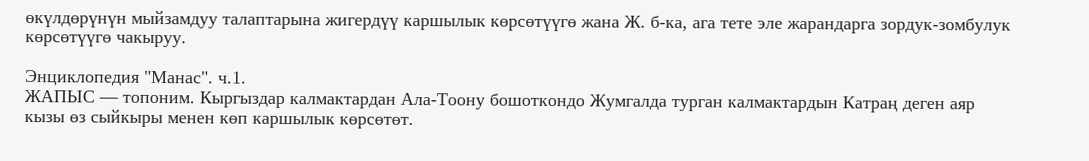өкүлдөрүнүн мыйзамдуу талаптарына жигердүү каршылык көрсөтүүгө жана Ж. б-ка, ага тете эле жарандарга зордук-зомбулук көрсөтүүгө чакыруу.

Энциклопедия "Манас". ч.1.
ЖАПЫС — топоним. Кыргыздар калмактардан Ала-Тоону бошоткондо Жумгалда турган калмактардын Катраң деген аяр кызы өз сыйкыры менен көп каршылык көрсөтөт.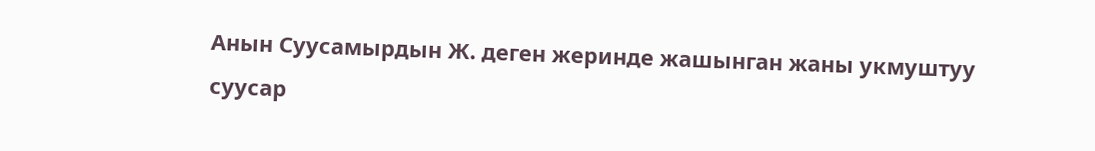Анын Суусамырдын Ж. деген жеринде жашынган жаны укмуштуу суусар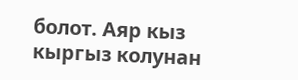болот. Аяр кыз кыргыз колунан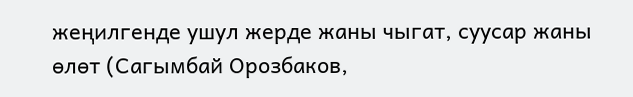жеңилгенде ушул жерде жаны чыгат, суусар жаны өлөт (Сагымбай Орозбаков,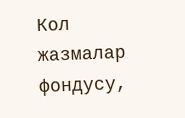Кол жазмалар фондусу,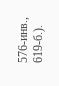576-инв., 619-б.).